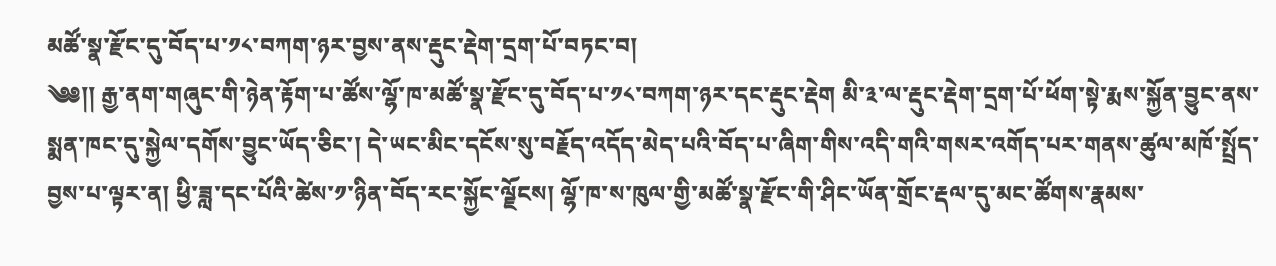མཚོ་སྣ་རྫོང་དུ་བོད་པ་༡༨་བཀག་ཉར་བྱས་ནས་རྡུང་རྡེག་དྲག་པོ་བཏང་བ།
༄༅།། རྒྱ་ནག་གཞུང་གི་ཉེན་རྟོག་པ་ཚོས་ལྷོ་ཁ་མཚོ་སྣ་རྫོང་དུ་བོད་པ་༡༨་བཀག་ཉར་དང་རྡུང་རྡེག མི་༣་ལ་རྡུང་རྡེག་དྲག་པོ་ཕོག་སྟེ་རྨས་སྐྱོན་བྱུང་ནས་སྨན་ཁང་དུ་སྐྱེལ་དགོས་བྱུང་ཡོད་ཅིང་། དེ་ཡང་མིང་དངོས་སུ་བརྗོད་འདོད་མེད་པའི་བོད་པ་ཞིག་གིས་འདི་གའི་གསར་འགོད་པར་གནས་ཚུལ་མཁོ་སྤྲོད་བྱས་པ་ལྟར་ན། ཕྱི་ཟླ་དང་པོའི་ཚེས་༡་ཉིན་བོད་རང་སྐྱོང་ལྗོངས། ལྷོ་ཁ་ས་ཁུལ་གྱི་མཚོ་སྣ་རྫོང་གི་ཤིང་ཡོན་གྲོང་རྡལ་དུ་མང་ཚོགས་རྣམས་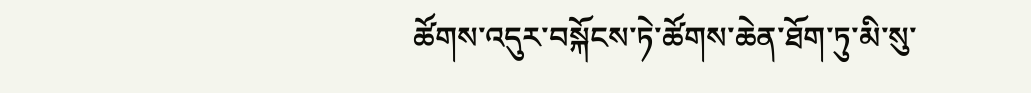ཚོགས་འདུར་བསྐོངས་ཏེ་ཚོགས་ཆེན་ཐོག་ཏུ་མི་སུ་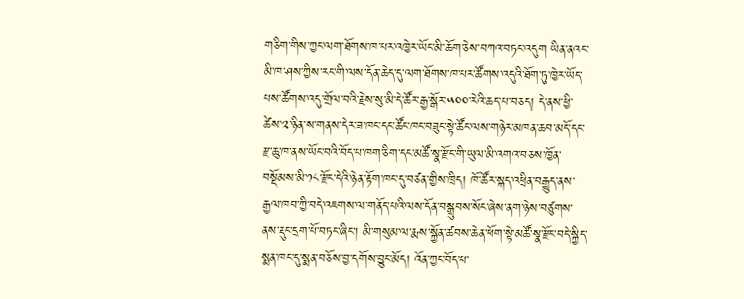གཅིག་གིས་ཀྱང་ལག་ཐོགས་ཁ་པར་འཁྱེར་ཡོང་མི་ཆོག་ཅེས་བཀའ་བཏང་འདུག ཡིན་ནའང་མི་ཁ་ཤས་ཀྱིས་རང་གི་ལས་དོན་ཆེད་དུ་ལག་ཐོགས་ཁ་པར་ཚོགས་འདུའི་ཐོག་ཏུ་ཁྱེར་ཡོད་པས་ཚོགས་འདུ་གྲོལ་བའི་རྗེས་སུ་མི་དེ་ཚོར་རྒྱ་སྒོར་༥༠༠་རེའི་ཆད་པ་བཅད། དེ་ནས་ཕྱི་ཚེས་༢་ཉིན་ས་གནས་དེར་ཟ་ཁང་དང་ཚོང་ཁང་བཟུང་སྟེ་ཚོང་ལས་གཉེར་མཁན་ཆབ་མདོ་དང་རྫ་ཆུ་ཁ་ནས་ཡོང་བའི་བོད་པ་ཁག་ཅིག་དང་མཚོ་སྣ་རྫོང་གི་ཡུལ་མི་འགའ་བཅས་ཁྱོན་བསྡོམས་མི་༡༨་རྫོང་དེའི་ཉེན་རྟོག་ཁང་དུ་བཙན་གྱིས་ཁྲིད། ཁོ་ཚོར་སྐད་འཕྲིན་བརྒྱུད་ནས་རྒྱལ་ཁབ་ཀྱི་བདེ་འཇགས་ལ་གནོད་པའི་ལས་དོན་བསྒྲུབས་སོང་ཞེས་ནག་ཉེས་བཙུགས་ནས་རྡུང་དྲག་པོ་བཏང་ཞིང་། མི་གསུམ་ལ་རྨས་སྐྱོན་ཚབས་ཆེན་ཕོག་སྟེ་མཚོ་སྣ་རྫོང་བདེ་སྐྱིད་སྨན་ཁང་དུ་སྨན་བཅོས་བྱ་དགོས་བྱུང་མོད། འོན་ཀྱང་བོད་པ་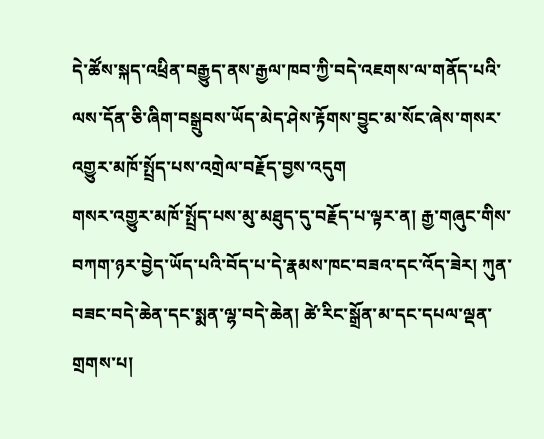དེ་ཚོས་སྐད་འཕྲིན་བརྒྱུད་ནས་རྒྱལ་ཁབ་ཀྱི་བདེ་འཇགས་ལ་གནོད་པའི་ལས་དོན་ཅི་ཞིག་བསྒྲུབས་ཡོད་མེད་ཤེས་རྟོགས་བྱུང་མ་སོང་ཞེས་གསར་འགྱུར་མཁོ་སྤྲོད་པས་འགྲེལ་བརྗོད་བྱས་འདུག
གསར་འགྱུར་མཁོ་སྤྲོད་པས་མུ་མཐུད་དུ་བརྗོད་པ་ལྟར་ན། རྒྱ་གཞུང་གིས་བཀག་ཉར་བྱེད་ཡོད་པའི་བོད་པ་དེ་རྣམས་ཁང་བཟའ་དང་འོད་ཟེར། ཀུན་བཟང་བདེ་ཆེན་དང་སྨན་ལྷ་བདེ་ཆེན། ཚེ་རིང་སྒྲོན་མ་དང་དཔལ་ལྡན་གྲགས་པ།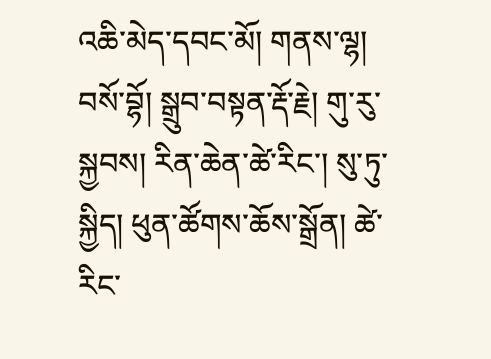འཆི་མེད་དབང་མོ། གནས་ལྷ། བསོ་བྷོ། སྒྲུབ་བསྟན་རྡོ་རྗེ། གུ་རུ་སྐྱབས། རིན་ཆེན་ཚེ་རིང་། སུ་ཏུ་སྐྱིད། ཕུན་ཚོགས་ཆོས་སྒྲོན། ཚེ་རིང་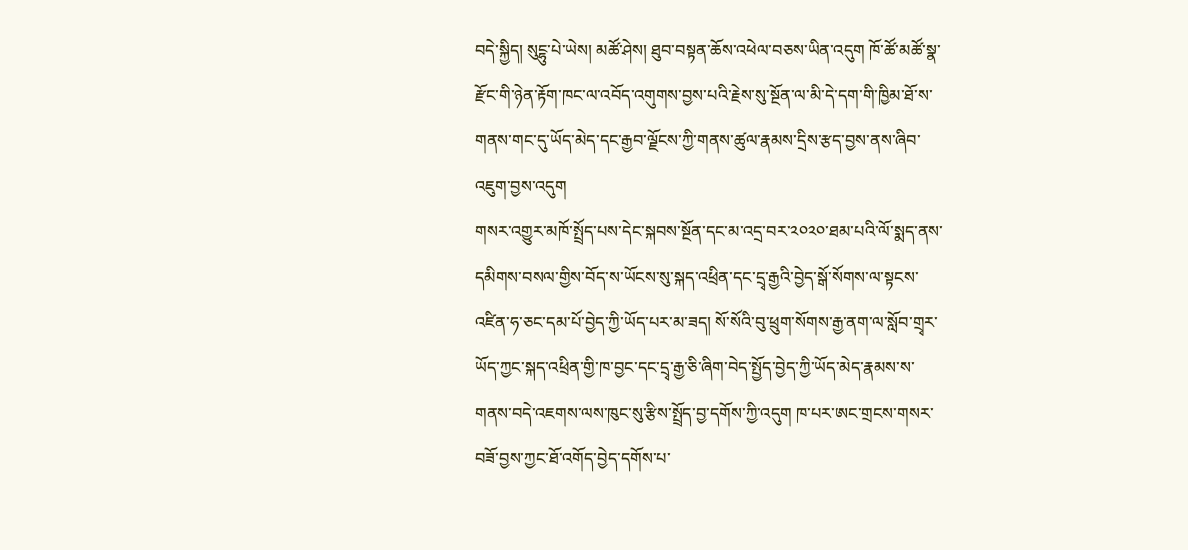བདེ་སྐྱིད། སུངྷུ་པེ་ཡེས། མཚོ་ཤེས། ཐུབ་བསྟན་ཆོས་འཕེལ་བཅས་ཡིན་འདུག ཁོ་ཚོ་མཚོ་སྣ་རྫོང་གི་ཉེན་རྟོག་ཁང་ལ་འབོད་འགུགས་བྱས་པའི་རྗེས་སུ་སྔོན་ལ་མི་དེ་དག་གི་ཁྱིམ་ཐོ་ས་གནས་གང་དུ་ཡོད་མེད་དང་རྒྱབ་ལྗོངས་ཀྱི་གནས་ཚུལ་རྣམས་དྲིས་རྩད་བྱས་ནས་ཞིབ་འཇུག་བྱས་འདུག
གསར་འགྱུར་མཁོ་སྤྲོད་པས་དེང་སྐབས་སྔོན་དང་མ་འདྲ་བར་༢༠༢༠་ཐམ་པའི་ལོ་སྨད་ནས་དམིགས་བསལ་གྱིས་བོད་ས་ཡོངས་སུ་སྐད་འཕྲིན་དང་དྲྭ་རྒྱའི་བྱེད་སྒོ་སོགས་ལ་སྟངས་འཛིན་ཧ་ཅང་དམ་པོ་བྱེད་ཀྱི་ཡོད་པར་མ་ཟད། སོ་སོའི་བུ་ཕྲུག་སོགས་རྒྱ་ནག་ལ་སློབ་གྲྭར་ཡོད་ཀྱང་སྐད་འཕྲིན་གྱི་ཁ་བྱང་དང་དྲྭ་རྒྱ་ཅི་ཞིག་བེད་སྤྱོད་བྱེད་ཀྱི་ཡོད་མེད་རྣམས་ས་གནས་བདེ་འཇགས་ལས་ཁུང་སུ་རྩིས་སྤྲོད་བྱ་དགོས་ཀྱི་འདུག ཁ་པར་ཨང་གྲངས་གསར་བཟོ་བྱས་ཀྱང་ཐོ་འགོད་བྱེད་དགོས་པ་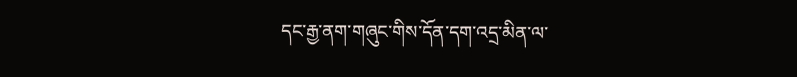དང་རྒྱ་ནག་གཞུང་གིས་དོན་དག་འདྲ་མིན་ལ་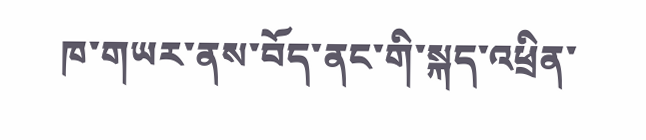ཁ་གཡར་ནས་བོད་ནང་གི་སྐད་འཕྲིན་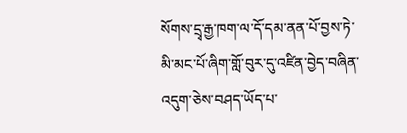སོགས་དྲྭ་རྒྱ་ཁག་ལ་དོ་དམ་ནན་པོ་བྱས་ཏེ་མི་མང་པོ་ཞིག་གློ་བུར་དུ་འཛིན་བྱེད་བཞིན་འདུག་ཅེས་བཤད་ཡོད་པ་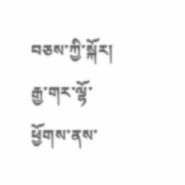བཅས་ཀྱི་སྐོར། རྒྱ་གར་ལྷོ་ཕྱོགས་ནས་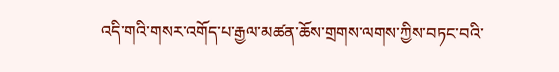འདི་གའི་གསར་འགོད་པ་རྒྱལ་མཚན་ཆོས་གྲགས་ལགས་ཀྱིས་བཏང་བའི་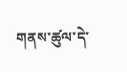གནས་ཚུལ་དེ་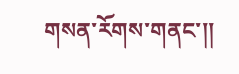གསན་རོགས་གནང་།།